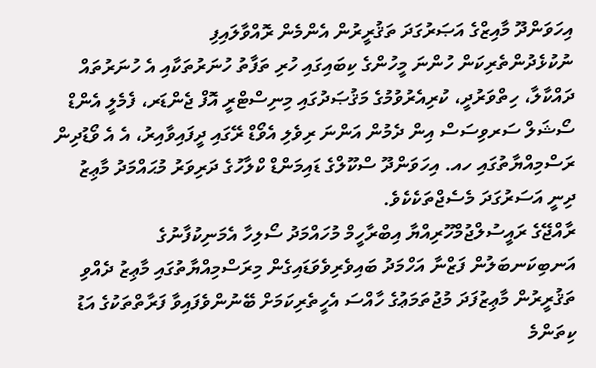އިހަވަންދޫ މާއިޒްގެ އަޞަރުގަދަ ތަޤުރީރުން އެންމެން ރޮއްވާލައިފި
ނުކުޅެދުންތެރިކަން ހުންނަ މީހުންގެ ކިބައިގައި ހުރި ތަފާތު ހުނަރުތަކާއި އެ ހުނަރުތައް ދައްކާލާ، ހިތްވަރުދީ، ކުރިއެރުވުމުގެ މަޤުޞަދުގައި މިނިސްޓްރީ އޮފް ޖެންޑަރ، ފެމެލީ އެންޑް ސޯޝަލް ސަރވިސަސް އިން ދެމުން އަންނަ ރިވެލި އެވޯޑް ރޭގައި ދީފައިވާއިރު، އެ އެ ވޯޑުދިން ރަސްމިއްޔާތުގައި ހއ. އިހަވަންދޫ ސްކޫލްގެ ޑައިމަންޑް ކްލާހުގެ ދަރިވަރު މުޙައްމަދު މާޢިޒު ދިނީ އަސަރުގަދަ މެސެޖްތަކެކެވެ.
ރާއްޖޭގެ ރައީސުލްޖުމްހޫރިއްޔާ އިބްރާހީމް މުހައްމަދު ސޯލިހާ އެމަނިކުފާނުގެ އަނބިކަނބަލުން ފަޒްނާ އަހްމަދު ބައިވެރިވެވަޑައިގެން މިރަސްމިއްޔާތުގައި މާޢިޒު ދެއްވި ތަޤުރީރުން މާޢިޒުފަދަ މުޖުތަމަޢުގެ ހާއްސަ އެހީތެރިކަމަށް ބޭނުންވެފައިވާ ފަރާތްތަކުގެ އަޑު ކިތަންމެ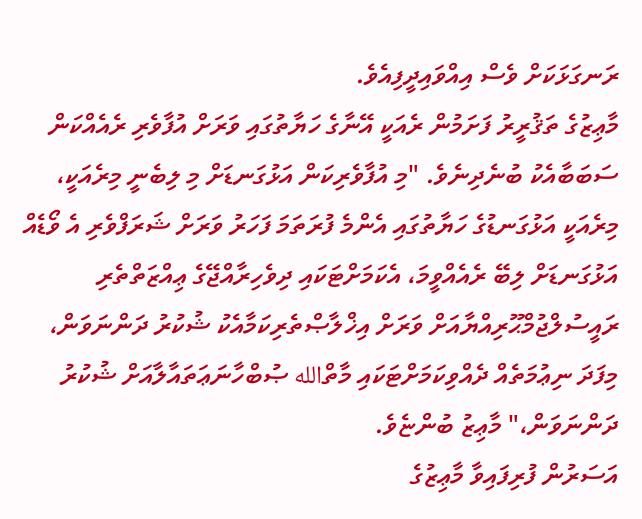ރަނގަޅަކަށް ވެސް އިއްވައިދީފިއެވެ.
މާޢިޒުގެ ތަޤުރީރު ފަށަމުން ރެއަކީ އޭނާގެ ހަޔާތުގައި ވަރަށް އުފާވެރި ރެއެއްކަން ސަބަބާއެކު ބުނެދިނެވެ. "މި އުފާވެރިކަން އަޅުގަނޑަށް މި ލިބެނީ މިރެއަކީ، މިރެއަކީ އަޅުގަނޑުގެ ހަޔާތުގައި އެންމެ ފުރަތަމަ ފަހަރު ވަރަށް ޝަރަފްވެރި އެ ވޯޑެއް އަޅުގަނޑަށް ލިބޭ ރެއެއްވީމަ، އެކަމަށްޓަކައި ދިވެހިރާއްޖޭގެ ޢިއްޒަތްތެރި ރައީސުލްޖުމްޙޫރިއްޔާއަށް ވަރަށް އިޚްލާޞްތެރިކަމާއެކު ޝުކުރު ދަންނަވަން، މިފަދަ ނިޢުމަތެއް ދެއްވިކަމަށްޓަކައި މާތްالله ޞުބްހާނަޢަތައާލާއަށް ޝުކުރު ދަންނަވަން،" މާޢިޒު ބުންޏެވެ.
އަސަރުން ފުރިފައިވާ މާޢިޒުގެ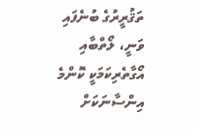ތަޤުރީރުގެ ބުނެފައި ވަނީ، ލޯތްބާއި އޯގާތެރިކަމަކީ ކޮންމެ އިންސާނަކަށް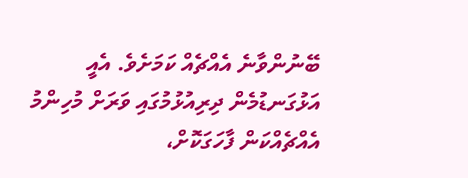ބޭނުންވާނެ އެއްޗެއް ކަމަށެވެ. އެއީ އަޅުގަނޑުމެން ދިރިއުޅުމުގައި ވަރަށް މުހިންމު އެއްޗެއްކަން ފާހަގަކޮށް،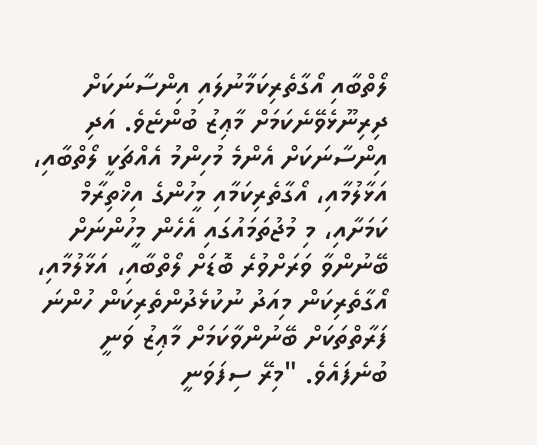ލޯތްބާއި އޯގާތެރިކަމާނުލައި އިންސާނަކަށް ދިރިނޫޅެވޭނެކަމަށް މާޢިޒު ބުންޏެވެ. އަދި އިންސާނަކަށް އެންމެ މުހިންމު އެއްޗަކީ ލޯތްބާއި، އަޅާލުމާއި، އޯގާތެރިކަމާއި މީހުންގެ އިޚްތިރާމް ކަމަށާއި، މި މުޖުތަމައުގައި އެހެން މީހުންނަށް ބޭނުންވާ ވަރަށްވުރެ ބޮޑަށް ލޯތްބާއި، އަޅާލުމާއި، އޯގާތެރިކަން މިއަދު ނުކުޅެދުންތެރިކަން ހުންނަ ފަރާތްތަކަށް ބޭނުންވާކަމަށް މާޢިޒު ވަނީ ބުނެފައެވެ. "މިރޭ ސިފަވަނީ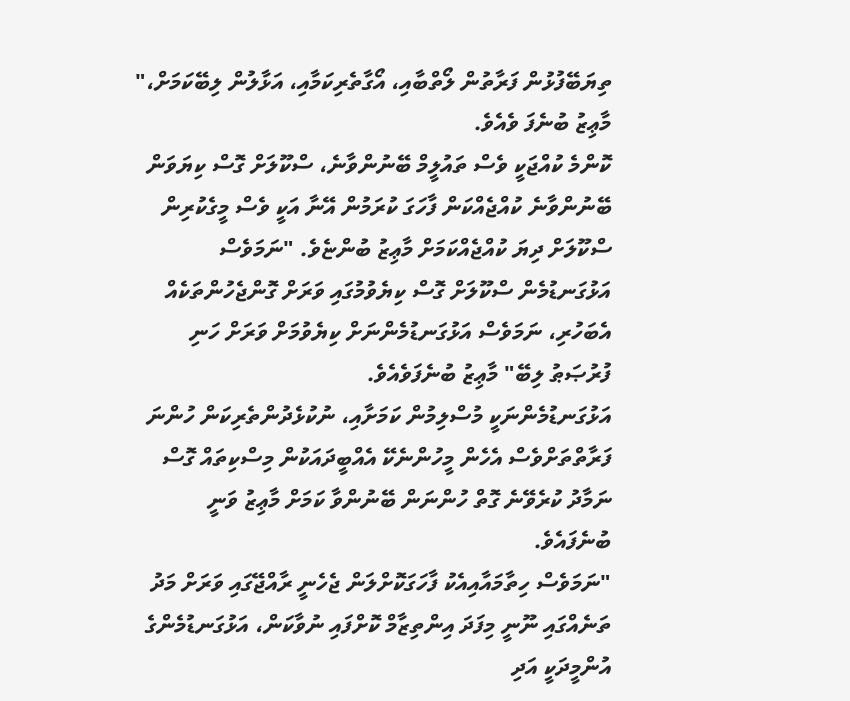ތިޔަބޭފުޅުން ފަރާތުން ލޯތްބާއި، އޯގާތެރިކަމާއި، އަޅާލުން ލިބޭކަމަށް،" މާޢިޒު ބުނެފަ ވެއެވެ.
ކޮންމެ ކުއްޖަކީ ވެސް ތައުލީމް ބޭނުންވާނެ، ސްކޫލަށް ގޮސް ކިޔަވަން ބޭނުންވާނެ ކުއްޖެއްކަން ފާހަގަ ކުރަމުން އޭނާ އަކީ ވެސް މީގެކުރިން ސްކޫލަށް ދިޔަ ކުއްޖެއްކަމަށް މާޢިޒު ބުންޏެވެ. "ނަމަވެސް އަޅުގަނޑުމެން ސްކޫލަށް ގޮސް ކިޔެވުމުގައި ވަރަށް ގޮންޖެހުންތަކެއް އެބަހުރި، ނަމަވެސް އަޅުގަނޑުމެންނަށް ކިޔެވުމަށް ވަރަށް ހަނި ފުރުޞަޠު ލިބޭ" މާޢިޒު ބުނެފަވެއެވެ.
އަޅުގަނޑުމެންނަކީ މުސްލިމުން ކަމަށާއި، ނުކުޅެދުންތެރިކަން ހުންނަ ފަރާތްތަށްވެސް އެހެން މީހުންނެކޭ އެއްބީދައަކުން މިސްކިތައް ގޮސް ނަމާދު ކުރެވޭނެ ގޮތް ހުންނަން ބޭނުންވާ ކަމަށް މާޢިޒު ވަނީ ބުނެފައެވެ.
"ނަމަވެސް ހިތާމައާއިއެކު ފާހަގަކޮށްލަން ޖެހެނީ ރާއްޖޭގައި ވަރަށް މަދު ތަނެއްގައި ނޫނީ މިފަދަ އިންތިޒާމް ކޮށްފައި ނުވާކަން، އަޅުގަނޑުމެންގެ އުންމީދަކީ އަދި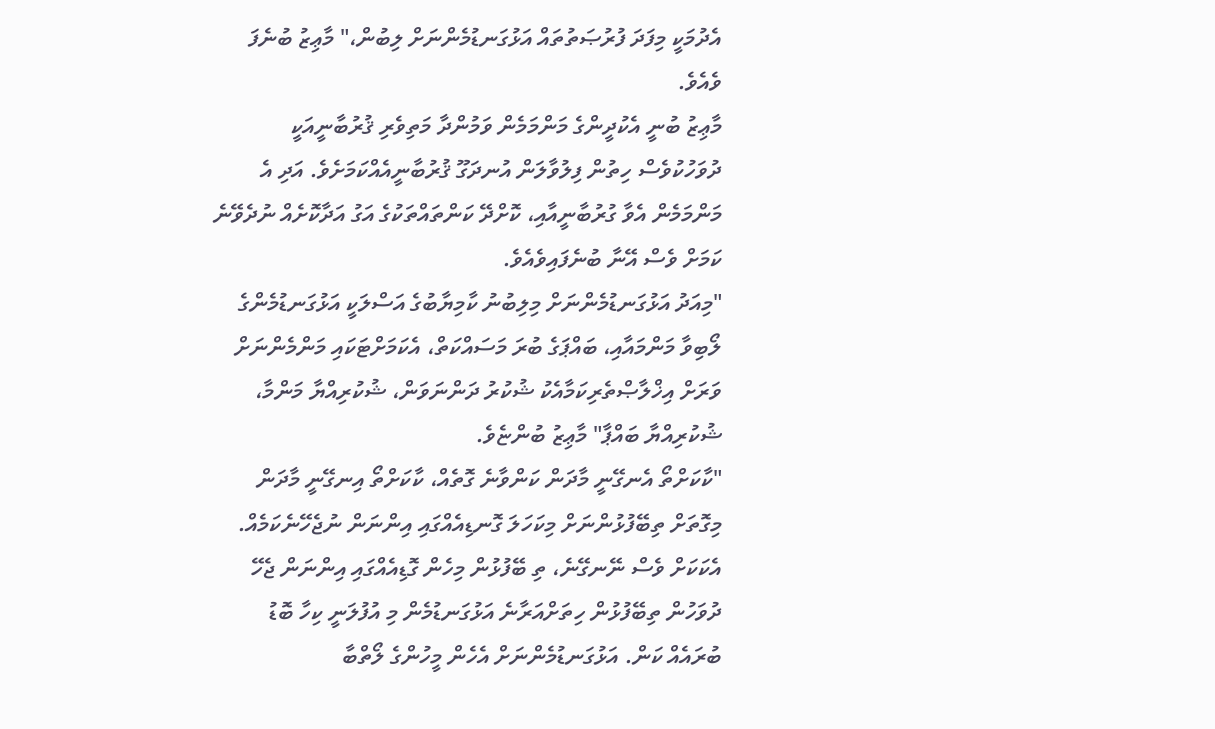އެދުމަކީ މިފަދަ ފުރުޞަތުތައް އަޅުގަނޑުމެންނަށް ލިބުން،" މާޢިޒު ބުނެފަ ވެއެވެ.
މާޢިޒު ބުނީ އެކުދީންގެ މަންމަމެން ވަމުންދާ މަތިވެރި ޤުރުބާނީއަކީ ދުވަހުކުވެސް ހިތުން ފިލުވާލަން އުނދަގޫ ޤުރުބާނީއެއްކަމަށެވެ. އަދި އެ މަންމަމެން އެވާ ގުރުބާނީއާއި، ކޮށްދޭ ކަންތައްތަކުގެ އަގު އަދާކޮށެއް ނުދެވޭނެ ކަމަށް ވެސް އޭނާ ބުނެފައިވެއެވެ.
"މިއަދު އަޅުގަނޑުމެންނަށް މިލިބުނު ކާމިޔާބުގެ އަސްލަކީ އަޅުގަނޑުމެންގެ ލޯބިވާ މަންމައާއި، ބައްޕަގެ ބުރަ މަސައްކަތް، އެކަމަށްޓަކައި މަންމެންނަށް ވަރަށް އިޚްލާޞްތެރިކަމާއެކު ޝުކުރު ދަންނަވަން، ޝުކުރިއްޔާ މަންމާ، ޝުކުރިއްޔާ ބައްޕާ" މާޢިޒު ބުންޏެވެ.
"ކާކަށްތޯ އެނގޭނީ މާދަން ކަންވާނެ ގޮތެއް، ކާކަށްތޯ އިނގޭނީ މާދަން މިގޮތަށް ތިބޭފުޅުންނަށް މިކަހަލަ ގޮނޑިއެއްގައި އިންނަން ނުޖެހޭނެކަމެއް. އެކަކަށް ވެސް ނޭނގޭނެ، ތި ބޭފުޅުން މިހެން ގޮޑިއެއްގައި އިންނަން ޖެހޭ ދުވަހުން ތިބޭފުޅުން ހިތަށްއަރާނެ އަޅުގަނޑުމެން މި އުފުލަނީ ކިހާ ބޮޑު ބުރައެއް ކަން. އަޅުގަނޑުމެންނަށް އެހެން މީހުންގެ ލޯތްބާ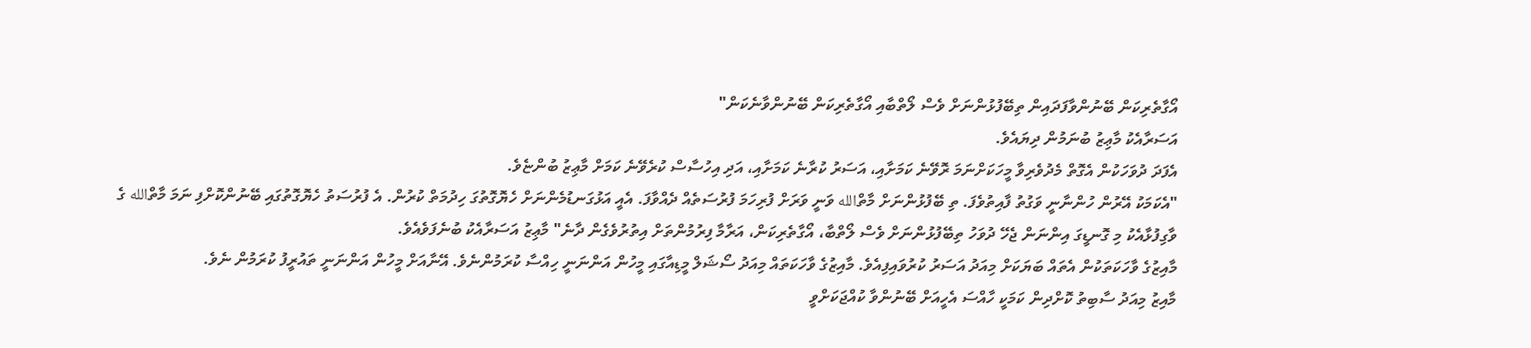އޯގާތެރިކަން ބޭނުންވާފަދައިން ތިބޭފުޅުންނަށް ވެސް ލޯތްބާއި އޯގާތެރިކަން ބޭނުންވާނެކަން"
އަސަރާއެކު މާޢިޒު ބުނަމުން ދިޔައެވެ.
އެފަދަ ދުވަހަކުން އެގޮތް މެދުވެރިވާ މީހަކަށްނަމަ ރޮވޭނެ ކަމަށާއި، އަސަރު ކުރާނެ ކަމަށާއި، އަދި އިހުސާސް ކުރެވޭނެ ކަމަށް މާޢިޒު ބުންޏެވެ.
"އެކަމަކު އޭރުން ހުންނާނީ ވަގުތު ފާއިތުވެފަ. ތި ބޭފުޅުންނަށް މާތްالله ވަނީ ވަރަށް ފުރިހަމަ ފުރުސަތެއް ދެއްވާފަ. އެއީ އަޅުގަނޑުމެންނަށް ހެޔޮގޮތުގަ ހިދުމަތް ކުރުން. އެ ފުރުސަތު ހެޔޮގޮތުގައި ބޭނުންކޮށްފި ނަމަ މާތްالله ގެ ވާގިފުޅާއެކު މި ގޮނޑީގަ އިންނަން ޖެހޭ ދުވަހު ތިބޭފުޅުންނަށް ވެސް ލޯތްބާ، އޯގާތެރިކަން، އަރާމާ ފިރުމުންތަށް އިތުރުވެގެން ދާނެ" މާޢިޒު އަސަރާއެކު ބުނެފަވެއެވެ.
މާއިޒުގެ ވާހަކަތަކުން އެތައް ބަޔަކަށް މިއަދު އަސަރު ކުރުވައިފިއެވެ. މާއިޒުގެ ވާހަކަތައް މިއަދު ސޯޝަލް މީޑިއާގައި މީހުން އަންނަނީ ހިއްސާ ކުރަމުންނެވެ. އޭނާއަށް މީހުން އަންނަނީ ތައުރީފު ކުރަމުން ނެވެ.
މާއިޒު މިއަދު ސާބިތު ކޮށްދިން ކަމަކީ ހާއްސަ އެހީއަށް ބޭނުންވާ ކުއްޖަކަށްވީ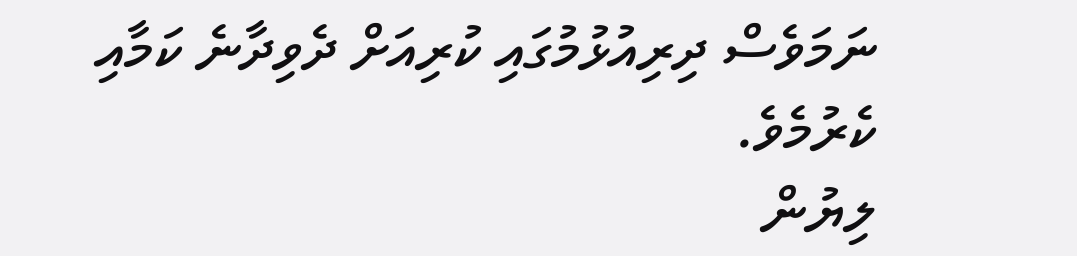ނަމަވެސް ދިރިއުޅުމުގައި ކުރިއަށް ދެވިދާނެ ކަމާއި ކެރުމެވެ.
ލިޔުން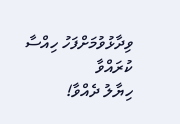ވިދާޅުވުމަށްފަހު ހިއްސާ ކުރައްވާ
ހިޔާލު ދެއްވާ!